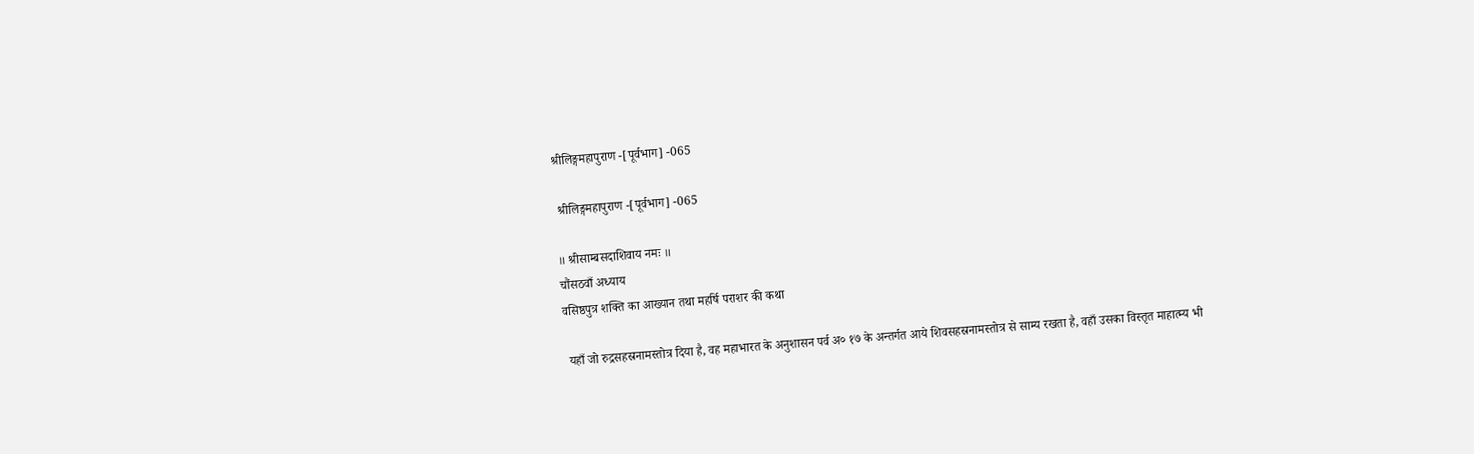श्रीलिङ्गमहापुराण -[पूर्वभाग] -065

 श्रीलिङ्गमहापुराण -[पूर्वभाग] -065

॥ श्रीसाम्बसदाशिवाय नमः ॥
चौंसठवाँ अध्याय
वसिष्ठपुत्र शक्ति का आख्यान तथा महर्षि पराशर की कथा

 यहाँ जो रुद्रसहस्रनामस्तोत्र दिया है, वह महाभारत के अनुशासन पर्व अ० १७ के अन्तर्गत आये शिवसहस्रनामस्तोत्र से साम्य रखता है, वहाँ उसका विस्तृत माहात्म्य भी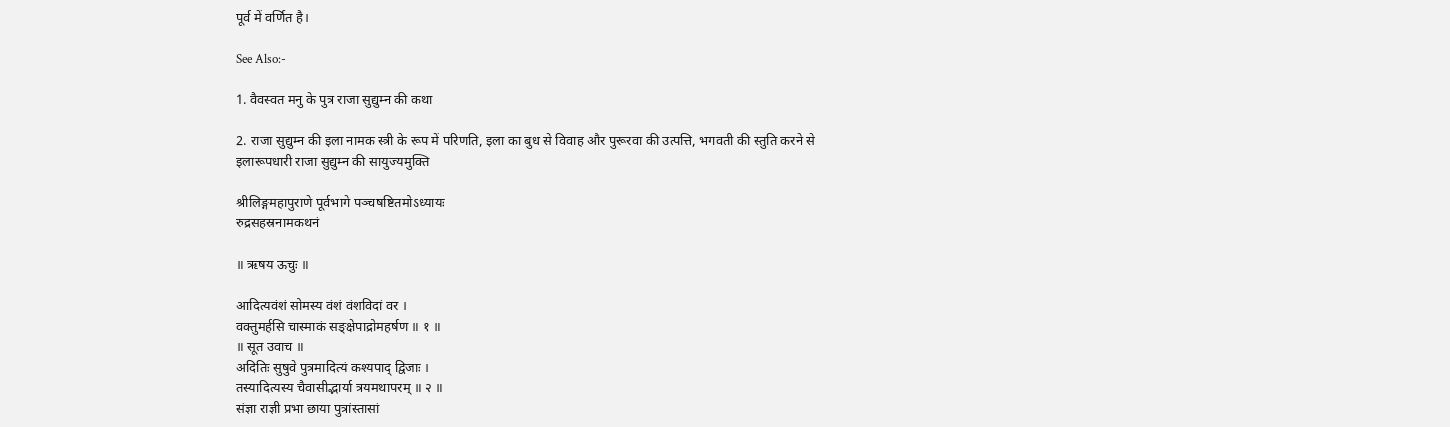पूर्व में वर्णित है।

See Also:-

1. वैवस्वत मनु के पुत्र राजा सुद्युम्न की कथा

2. राजा सुद्युम्न की इला नामक स्त्री के रूप में परिणति, इला का बुध से विवाह और पुरूरवा की उत्पत्ति, भगवती की स्तुति करने से इलारूपधारी राजा सुद्युम्न की सायुज्यमुक्ति

श्रीलिङ्गमहापुराणे पूर्वभागे पञ्चषष्टितमोऽध्यायः
रुद्रसहस्रनामकथनं

॥ ऋषय ऊचुः ॥

आदित्यवंशं सोमस्य वंशं वंशविदां वर ।
वक्तुमर्हसि चास्माकं सङ्क्षेपाद्रोमहर्षण ॥ १ ॥
॥ सूत उवाच ॥
अदितिः सुषुवे पुत्रमादित्यं कश्यपाद् द्विजाः ।
तस्यादित्यस्य चैवासीद्भार्या त्रयमथापरम् ॥ २ ॥
संज्ञा राज्ञी प्रभा छाया पुत्रांस्तासां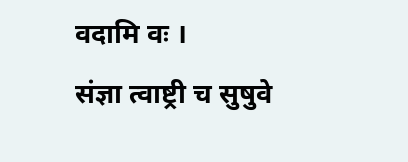वदामि वः ।
संज्ञा त्वाष्ट्री च सुषुवे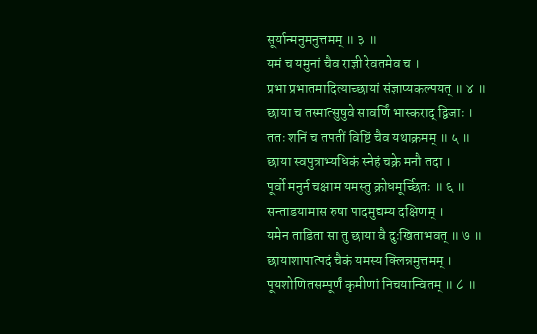सूर्यान्मनुमनुत्तमम् ॥ ३ ॥
यमं च यमुनां चैव राज्ञी रेवतमेव च ।
प्रभा प्रभातमादित्याच्छायां संज्ञाप्यकल्पयत् ॥ ४ ॥
छाया च तस्मात्सुषुवे सावर्णिं भास्कराद् द्विजाः ।
ततः शनिं च तपतीं विष्टिं चैव यथाक्रमम् ॥ ५ ॥
छाया स्वपुत्राभ्यधिकं स्नेहं चक्रे मनौ तदा ।
पूर्वो मनुर्न चक्षाम यमस्तु क्रोधमूर्च्छितः ॥ ६ ॥
सन्ताडयामास रुषा पादमुद्यम्य दक्षिणम् ।
यमेन ताडिता सा तु छाया वै दुःखिताभवत् ॥ ७ ॥
छायाशापात्पदं चैकं यमस्य क्लिन्नमुत्तमम् ।
पूयशोणितसम्पूर्णं कृमीणां निचयान्वितम् ॥ ८ ॥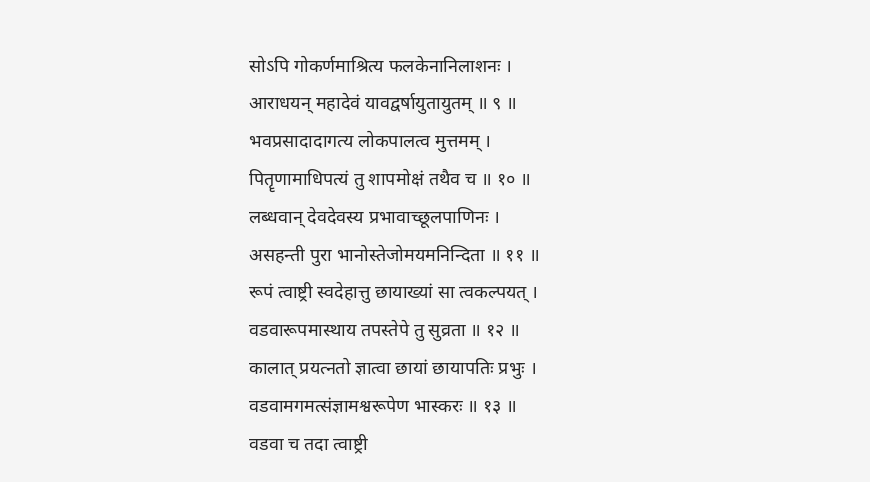सोऽपि गोकर्णमाश्रित्य फलकेनानिलाशनः ।
आराधयन् महादेवं यावद्वर्षायुतायुतम् ॥ ९ ॥
भवप्रसादादागत्य लोकपालत्व मुत्तमम् ।
पितॄणामाधिपत्यं तु शापमोक्षं तथैव च ॥ १० ॥
लब्धवान् देवदेवस्य प्रभावाच्छूलपाणिनः ।
असहन्ती पुरा भानोस्तेजोमयमनिन्दिता ॥ ११ ॥
रूपं त्वाष्ट्री स्वदेहात्तु छायाख्यां सा त्वकल्पयत् ।
वडवारूपमास्थाय तपस्तेपे तु सुव्रता ॥ १२ ॥
कालात् प्रयत्नतो ज्ञात्वा छायां छायापतिः प्रभुः ।
वडवामगमत्संज्ञामश्वरूपेण भास्करः ॥ १३ ॥
वडवा च तदा त्वाष्ट्री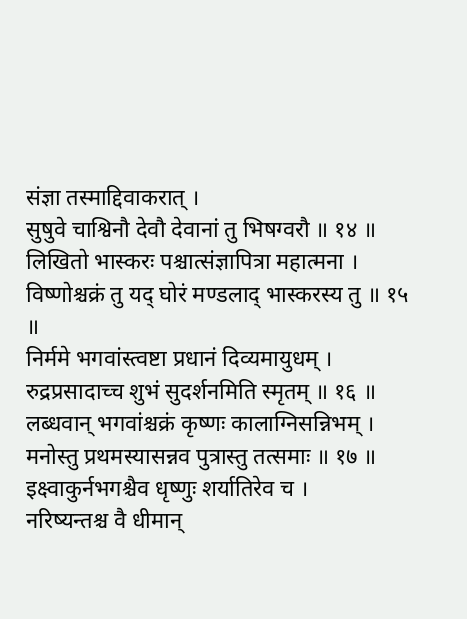संज्ञा तस्माद्दिवाकरात् ।
सुषुवे चाश्विनौ देवौ देवानां तु भिषग्वरौ ॥ १४ ॥
लिखितो भास्करः पश्चात्संज्ञापित्रा महात्मना ।
विष्णोश्चक्रं तु यद् घोरं मण्डलाद् भास्करस्य तु ॥ १५ ॥
निर्ममे भगवांस्त्वष्टा प्रधानं दिव्यमायुधम् ।
रुद्रप्रसादाच्च शुभं सुदर्शनमिति स्मृतम् ॥ १६ ॥
लब्धवान् भगवांश्चक्रं कृष्णः कालाग्निसन्निभम् ।
मनोस्तु प्रथमस्यासन्नव पुत्रास्तु तत्समाः ॥ १७ ॥
इक्ष्वाकुर्नभगश्चैव धृष्णुः शर्यातिरेव च ।
नरिष्यन्तश्च वै धीमान्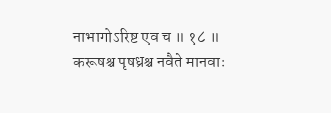नाभागोऽरिष्ट एव च ॥ १८ ॥
करूषश्च पृषध्रश्च नवैते मानवाः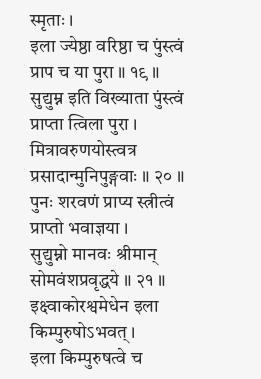स्मृताः ।
इला ज्येष्ठा वरिष्ठा च पुंस्त्वं प्राप च या पुरा ॥ १९ ॥
सुद्युम्न इति विख्याता पुंस्त्वं प्राप्ता त्विला पुरा ।
मित्रावरुणयोस्त्वत्र प्रसादान्मुनिपुङ्गवाः ॥ २० ॥
पुनः शरवणं प्राप्य स्त्रीत्वं प्राप्तो भवाज्ञया ।
सुद्युम्नो मानवः श्रीमान् सोमवंशप्रवृद्धये ॥ २१ ॥
इक्ष्वाकोरश्वमेधेन इला किम्पुरुषोऽभवत् ।
इला किम्पुरुषत्वे च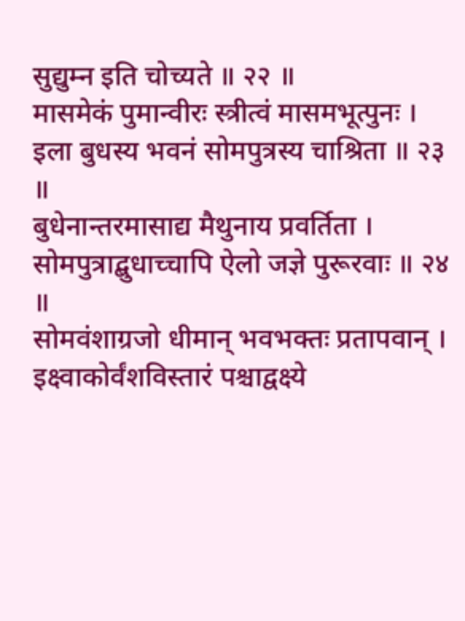सुद्युम्न इति चोच्यते ॥ २२ ॥
मासमेकं पुमान्वीरः स्त्रीत्वं मासमभूत्पुनः ।
इला बुधस्य भवनं सोमपुत्रस्य चाश्रिता ॥ २३ ॥
बुधेनान्तरमासाद्य मैथुनाय प्रवर्तिता ।
सोमपुत्राद्बुधाच्चापि ऐलो जज्ञे पुरूरवाः ॥ २४ ॥
सोमवंशाग्रजो धीमान् भवभक्तः प्रतापवान् ।
इक्ष्वाकोर्वंशविस्तारं पश्चाद्वक्ष्ये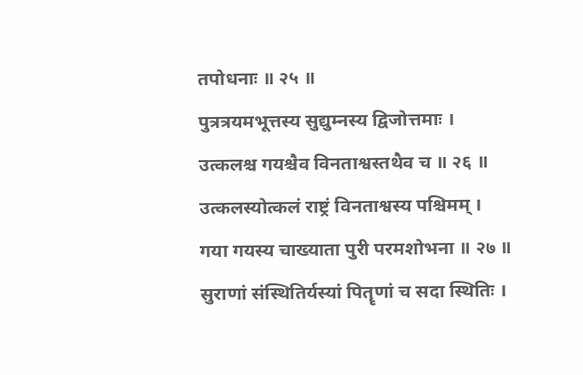तपोधनाः ॥ २५ ॥
पुत्रत्रयमभूत्तस्य सुद्युम्नस्य द्विजोत्तमाः ।
उत्कलश्च गयश्चैव विनताश्वस्तथैव च ॥ २६ ॥
उत्कलस्योत्कलं राष्ट्रं विनताश्वस्य पश्चिमम् ।
गया गयस्य चाख्याता पुरी परमशोभना ॥ २७ ॥
सुराणां संस्थितिर्यस्यां पितॄणां च सदा स्थितिः ।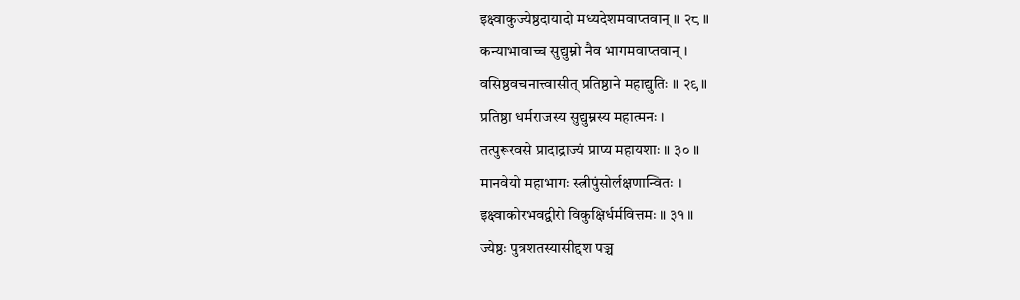इक्ष्वाकुज्येष्ठदायादो मध्यदेशमवाप्तवान् ॥ २८ ॥
कन्याभावाच्च सुद्युम्नो नैव भागमवाप्तवान् ।
वसिष्ठवचनात्त्वासीत् प्रतिष्ठाने महाद्युतिः ॥ २९ ॥
प्रतिष्ठा धर्मराजस्य सुद्युम्नस्य महात्मनः ।
तत्पुरूरवसे प्रादाद्राज्यं प्राप्य महायशाः ॥ ३० ॥
मानवेयो महाभागः स्त्रीपुंसोर्लक्षणान्वितः ।
इक्ष्वाकोरभवद्वीरो विकुक्षिर्धर्मवित्तमः ॥ ३१ ॥
ज्येष्ठः पुत्रशतस्यासीद्दश पञ्च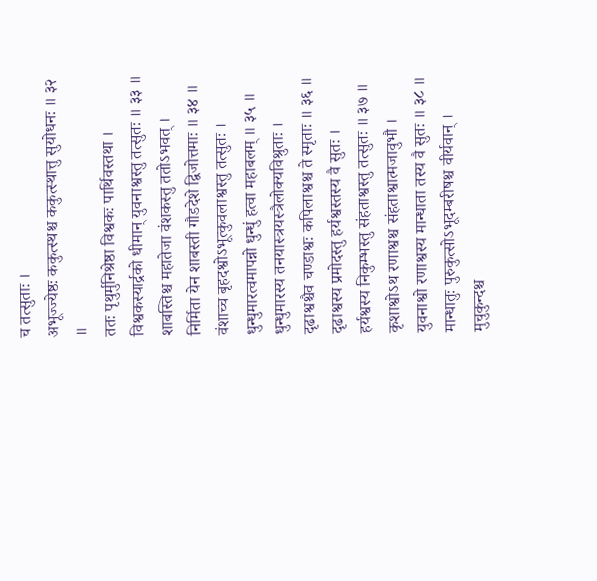च तत्सुताः ।
अभूज्ज्येष्ठः ककुत्स्थश्च ककुत्स्थात्तु सुयोधनः ॥ ३२ ॥
ततः पृथुर्मुनिश्रेष्ठा विश्वकः पार्थिवस्तथा ।
विश्वकस्यार्द्रको धीमान् युवनाश्वस्तु तत्सुतः ॥ ३३ ॥
शाबस्तिश्च महातेजा वंशकस्तु ततोऽभवत् ।
निर्मिता येन शाबस्ती गौडदेशे द्विजोत्तमाः ॥ ३४ ॥
वंशाच्च बृहदश्वोऽभूत्कुवलाश्वस्तु तत्सुतः ।
धुन्धुमारत्वमापन्नो धुन्धुं हत्वा महाबलम् ॥ ३५ ॥
धुन्धुमारस्य तनयास्त्रयस्त्रैलोक्यविश्रुताः ।
दृढाश्वश्चैव चण्डाश्वः कपिलाश्वश्च ते स्मृताः ॥ ३६ ॥
दृढाश्वस्य प्रमोदस्तु हर्यश्वस्तस्य वै सुतः ।
हर्यश्वस्य निकुम्भस्तु संहताश्वस्तु तत्सुतः ॥ ३७ ॥
कृशाश्वोऽथ रणाश्वश्च संहताश्वात्मजावुभौ ।
युवनाश्वो रणाश्वस्य मान्धाता तस्य वै सुतः ॥ ३८ ॥
मान्धातुः पुरुकुत्सोऽभूदम्बरीषश्च वीर्यवान् ।
मुचुकुन्दश्च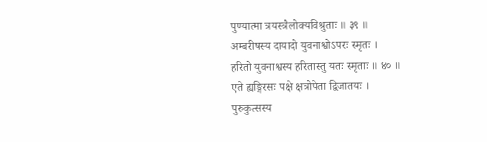पुण्यात्मा त्रयस्त्रैलोक्यविश्रुताः ॥ ३९ ॥
अम्बरीषस्य दायादो युवनाश्वोऽपरः स्मृतः ।
हरितो युवनाश्वस्य हरितास्तु यतः स्मृताः ॥ ४० ॥
एते ह्यङ्गिरसः पक्षे क्षत्रोपेता द्विजातयः ।
पुरुकुत्सस्य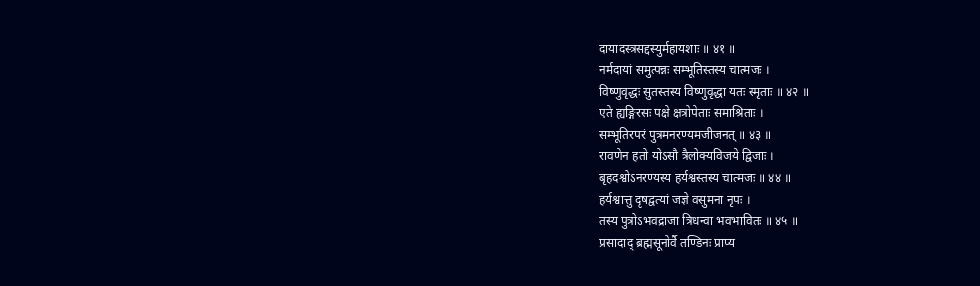दायादस्त्रसद्दस्युर्महायशाः ॥ ४१ ॥
नर्मदायां समुत्पन्नः सम्भूतिस्तस्य चात्मजः ।
विष्णुवृद्धः सुतस्तस्य विष्णुवृद्धा यतः स्मृताः ॥ ४२ ॥
एते ह्यङ्गिरसः पक्षे क्षत्रोपेताः समाश्रिताः ।
सम्भूतिरपरं पुत्रमनरण्यमजीजनत् ॥ ४३ ॥
रावणेन हतो योऽसौ त्रैलोक्यविजये द्विजाः ।
बृहदश्वोऽनरण्यस्य हर्यश्वस्तस्य चात्मजः ॥ ४४ ॥
हर्यश्वात्तु दृषद्वत्यां जज्ञे वसुमना नृपः ।
तस्य पुत्रोऽभवद्राजा त्रिधन्वा भवभावितः ॥ ४५ ॥
प्रसादाद् ब्रह्मसूनोर्वै तण्डिनः प्राप्य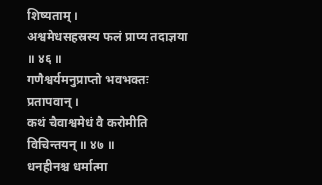शिष्यताम् ।
अश्वमेधसहस्रस्य फलं प्राप्य तदाज्ञया ॥ ४६ ॥
गणैश्वर्यमनुप्राप्तो भवभक्तः प्रतापवान् ।
कथं चैवाश्वमेधं वै करोमीति विचिन्तयन् ॥ ४७ ॥
धनहीनश्च धर्मात्मा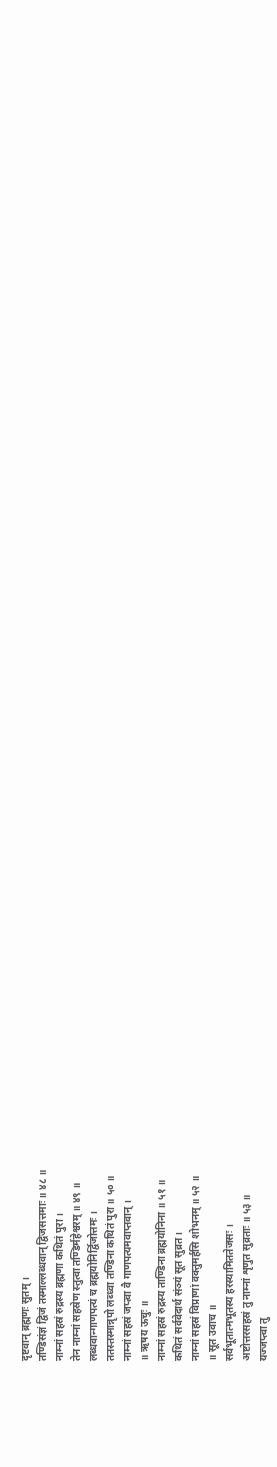दृष्टवान् ब्रह्मणः सुतम् ।
तण्डिसंज्ञं द्विजं तस्माल्लब्धवान् द्विजसत्तमाः ॥ ४८ ॥
नाम्नां सहस्रं रुद्रस्य ब्रह्मणा कथितं पुरा ।
तेन नाम्नां सहस्रेण स्तुत्वा तण्डिर्महेश्वरम् ॥ ४९ ॥
लब्धवान्गाणपत्यं च ब्रह्मयोनिर्द्विजोत्तमः ।
ततस्तस्मान्नृपो लब्ध्वा तण्डिना कथितं पुरा ॥ ५० ॥
नाम्नां सहस्रं जप्त्वा वै गाणपत्यमवाप्तवान् ।
॥ ऋषय ऊचुः ॥
नाम्नां सहस्रं रुद्रस्य ताण्डिना ब्रह्मयोनिना ॥ ५१ ॥
कथितं सर्ववेदार्थ संञ्यं सूत सुव्रत ।
नाम्नां सहस्रं विप्राणां वक्तुमर्हसि शोभनम् ॥ ५२ ॥
॥ सूत उवाच ॥
सर्वभूतात्मभूतस्य हरस्यामिततेजसः ।
अष्टोत्तरसहस्रं तु नाम्नां शृणुत सुव्रताः ॥ ५३ ॥
यज्जप्त्वा तु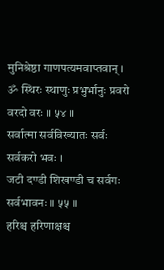मुनिश्रेष्ठा गाणपत्यमवाप्तवान् ।
ॐ स्थिरः स्थाणुः प्रभुर्भानुः प्रवरो वरदो वरः ॥ ५४ ॥
सर्वात्मा सर्वविख्यातः सर्वः सर्वकरो भवः ।
जटी दण्डी शिखण्डी च सर्वगः सर्वभावनः ॥ ५५ ॥
हरिश्च हरिणाक्षश्च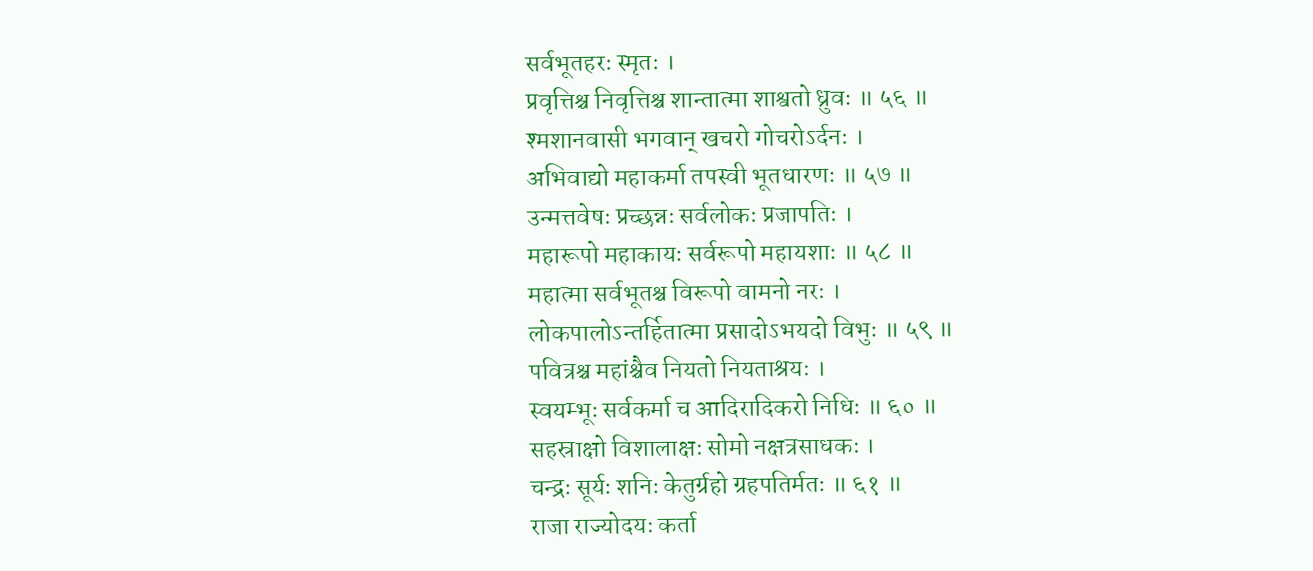सर्वभूतहरः स्मृतः ।
प्रवृत्तिश्च निवृत्तिश्च शान्तात्मा शाश्वतो ध्रुवः ॥ ५६ ॥
श्मशानवासी भगवान् खचरो गोचरोऽर्दनः ।
अभिवाद्यो महाकर्मा तपस्वी भूतधारणः ॥ ५७ ॥
उन्मत्तवेषः प्रच्छन्नः सर्वलोकः प्रजापतिः ।
महारूपो महाकायः सर्वरूपो महायशाः ॥ ५८ ॥
महात्मा सर्वभूतश्च विरूपो वामनो नरः ।
लोकपालोऽन्तर्हितात्मा प्रसादोऽभयदो विभुः ॥ ५९ ॥
पवित्रश्च महांश्चैव नियतो नियताश्रयः ।
स्वयम्भूः सर्वकर्मा च आदिरादिकरो निधिः ॥ ६० ॥
सहस्राक्षो विशालाक्षः सोमो नक्षत्रसाधकः ।
चन्द्रः सूर्यः शनिः केतुर्ग्रहो ग्रहपतिर्मतः ॥ ६१ ॥
राजा राज्योदयः कर्ता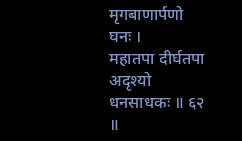मृगबाणार्पणो घनः ।
महातपा दीर्घतपा अदृश्यो धनसाधकः ॥ ६२ ॥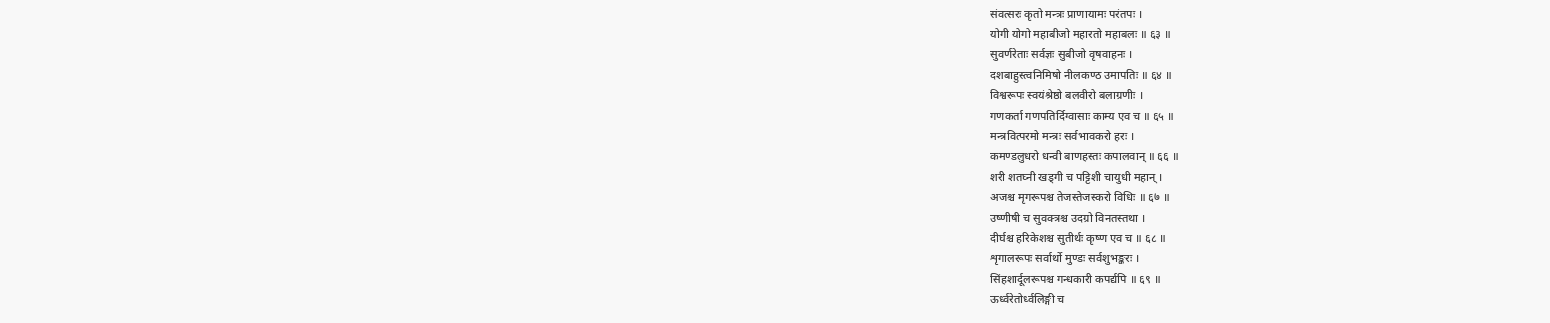संवत्सरः कृतो मन्त्रः प्राणायामः परंतपः ।
योगी योगो महाबीजो महारतो महाबलः ॥ ६३ ॥
सुवर्णरेताः सर्वज्ञः सुबीजो वृषवाहनः ।
दशबाहुस्त्वनिमिषो नीलकण्ठ उमापतिः ॥ ६४ ॥
विश्वरूपः स्वयंश्रेष्ठो बलवीरो बलाग्रणीः ।
गणकर्ता गणपतिर्दिग्वासाः काम्य एव च ॥ ६५ ॥
मन्त्रवित्परमो मन्त्रः सर्वभावकरो हरः ।
कमण्डलुधरो धन्वी बाणहस्तः कपालवान् ॥ ६६ ॥
शरी शतघ्नी खड्गी च पट्टिशी चायुधी महान् ।
अजश्च मृगरूपश्च तेजस्तेजस्करो विधिः ॥ ६७ ॥
उष्णीषी च सुवक्त्रश्च उदग्रो विनतस्तथा ।
दीर्घश्च हरिकेशश्च सुतीर्थः कृष्ण एव च ॥ ६८ ॥
शृगालरूपः सर्वार्थो मुण्डः सर्वशुभङ्करः ।
सिंहशार्दूलरूपश्च गन्धकारी कपर्द्यपि ॥ ६९ ॥
ऊर्ध्वरेतोर्ध्वलिङ्गी च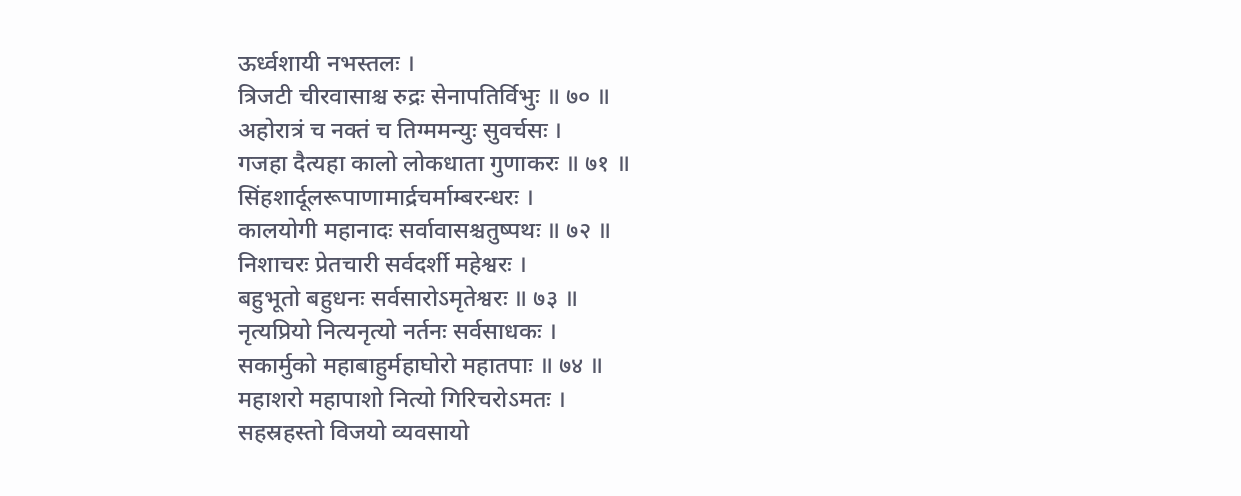ऊर्ध्वशायी नभस्तलः ।
त्रिजटी चीरवासाश्च रुद्रः सेनापतिर्विभुः ॥ ७० ॥
अहोरात्रं च नक्तं च तिग्ममन्युः सुवर्चसः ।
गजहा दैत्यहा कालो लोकधाता गुणाकरः ॥ ७१ ॥
सिंहशार्दूलरूपाणामार्द्रचर्माम्बरन्धरः ।
कालयोगी महानादः सर्वावासश्चतुष्पथः ॥ ७२ ॥
निशाचरः प्रेतचारी सर्वदर्शी महेश्वरः ।
बहुभूतो बहुधनः सर्वसारोऽमृतेश्वरः ॥ ७३ ॥
नृत्यप्रियो नित्यनृत्यो नर्तनः सर्वसाधकः ।
सकार्मुको महाबाहुर्महाघोरो महातपाः ॥ ७४ ॥
महाशरो महापाशो नित्यो गिरिचरोऽमतः ।
सहस्रहस्तो विजयो व्यवसायो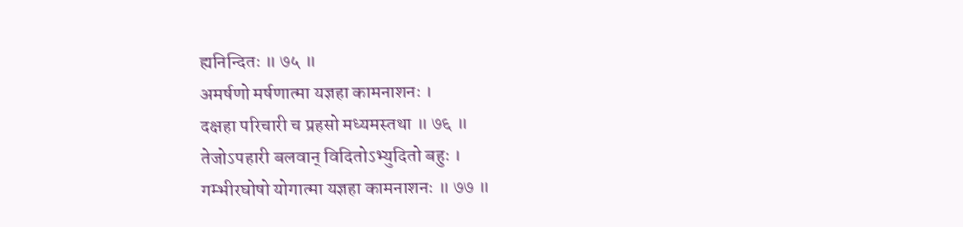ह्यनिन्दितः ॥ ७५ ॥
अमर्षणो मर्षणात्मा यज्ञहा कामनाशनः ।
दक्षहा परिचारी च प्रहसो मध्यमस्तथा ॥ ७६ ॥
तेजोऽपहारी बलवान् विदितोऽभ्युदितो बहुः ।
गम्भीरघोषो योगात्मा यज्ञहा कामनाशनः ॥ ७७ ॥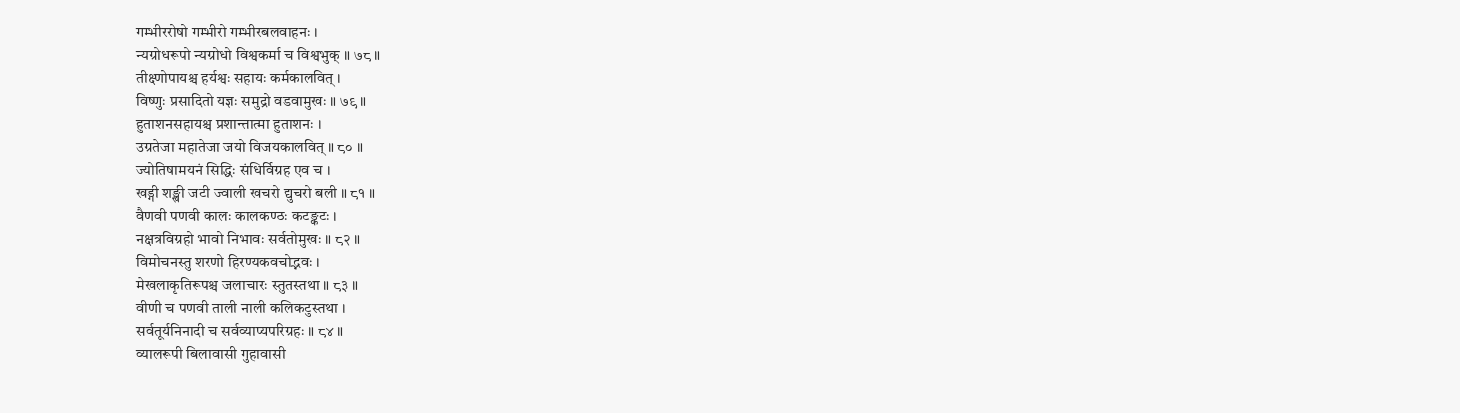गम्भीररोषो गम्भीरो गम्भीरबलवाहनः ।
न्यग्रोधरूपो न्यग्रोधो विश्वकर्मा च विश्वभुक् ॥ ७८ ॥
तीक्ष्णोपायश्च हर्यश्वः सहायः कर्मकालवित् ।
विष्णुः प्रसादितो यज्ञः समुद्रो वडवामुखः ॥ ७९ ॥
हुताशनसहायश्च प्रशान्तात्मा हुताशनः ।
उग्रतेजा महातेजा जयो विजयकालवित् ॥ ८० ॥
ज्योतिषामयनं सिद्धिः संधिर्विग्रह एव च ।
खड्गी शङ्खी जटी ज्वाली खचरो द्युचरो बली ॥ ८१ ॥
वैणवी पणवी कालः कालकण्ठः कटङ्कटः ।
नक्षत्रविग्रहो भावो निभावः सर्वतोमुखः ॥ ८२ ॥
विमोचनस्तु शरणो हिरण्यकवचोद्भवः ।
मेखलाकृतिरूपश्च जलाचारः स्तुतस्तथा ॥ ८३ ॥
वीणी च पणवी ताली नाली कलिकटुस्तथा ।
सर्वतूर्यनिनादी च सर्वव्याप्यपरिग्रहः ॥ ८४ ॥
व्यालरूपी बिलावासी गुहावासी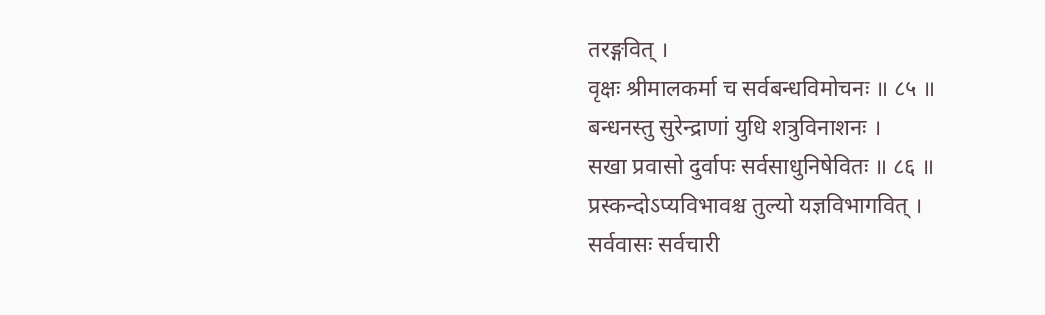तरङ्गवित् ।
वृक्षः श्रीमालकर्मा च सर्वबन्धविमोचनः ॥ ८५ ॥
बन्धनस्तु सुरेन्द्राणां युधि शत्रुविनाशनः ।
सखा प्रवासो दुर्वापः सर्वसाधुनिषेवितः ॥ ८६ ॥
प्रस्कन्दोऽप्यविभावश्च तुल्यो यज्ञविभागवित् ।
सर्ववासः सर्वचारी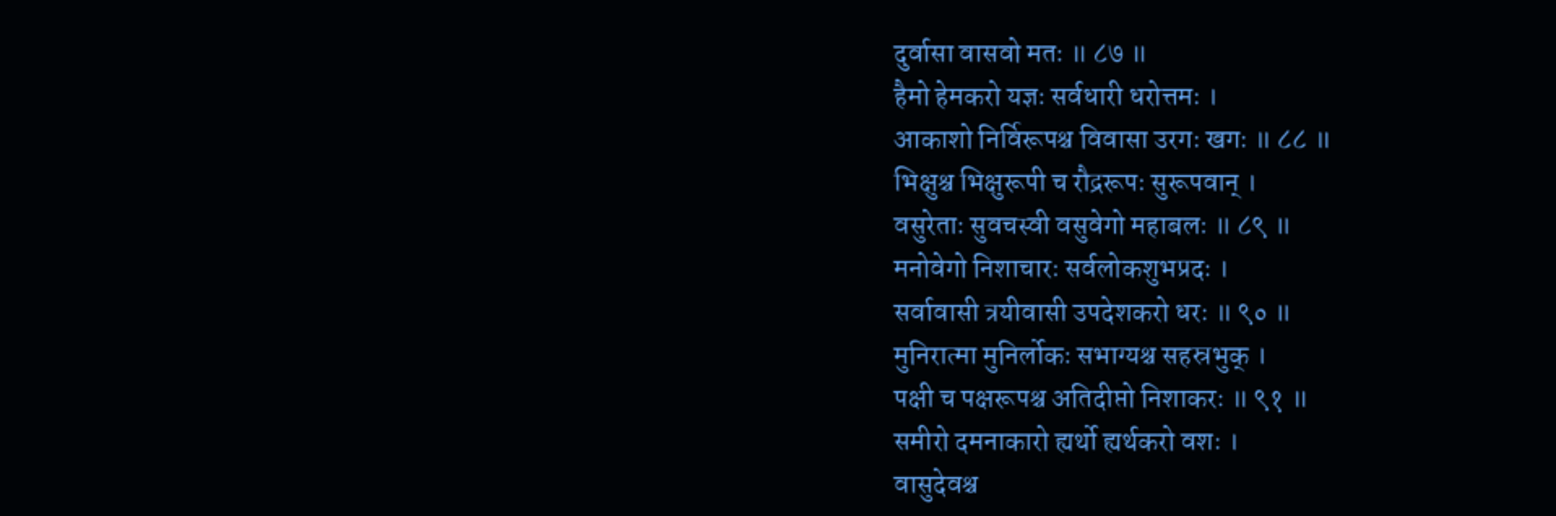दुर्वासा वासवो मतः ॥ ८७ ॥
हैमो हेमकरो यज्ञः सर्वधारी धरोत्तमः ।
आकाशो निर्विरूपश्च विवासा उरगः खगः ॥ ८८ ॥
भिक्षुश्च भिक्षुरूपी च रौद्ररूपः सुरूपवान् ।
वसुरेताः सुवचस्वी वसुवेगो महाबलः ॥ ८९ ॥
मनोवेगो निशाचारः सर्वलोकशुभप्रदः ।
सर्वावासी त्रयीवासी उपदेशकरो धरः ॥ ९० ॥
मुनिरात्मा मुनिर्लोकः सभाग्यश्च सहस्रभुक् ।
पक्षी च पक्षरूपश्च अतिदीप्तो निशाकरः ॥ ९१ ॥
समीरो दमनाकारो ह्यर्थो ह्यर्थकरो वशः ।
वासुदेवश्च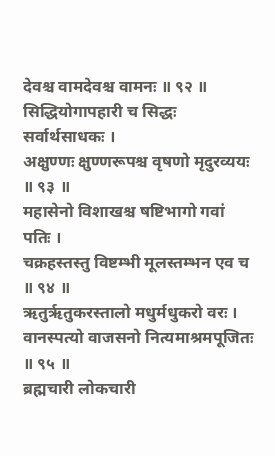देवश्च वामदेवश्च वामनः ॥ ९२ ॥
सिद्धियोगापहारी च सिद्धः सर्वार्थसाधकः ।
अक्षुण्णः क्षुण्णरूपश्च वृषणो मृदुरव्ययः ॥ ९३ ॥
महासेनो विशाखश्च षष्टिभागो गवां पतिः ।
चक्रहस्तस्तु विष्टम्भी मूलस्तम्भन एव च ॥ ९४ ॥
ऋतुर्ऋतुकरस्तालो मधुर्मधुकरो वरः ।
वानस्पत्यो वाजसनो नित्यमाश्रमपूजितः ॥ ९५ ॥
ब्रह्मचारी लोकचारी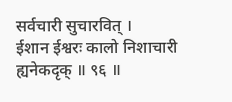सर्वचारी सुचारवित् ।
ईशान ईश्वरः कालो निशाचारी ह्यनेकदृक् ॥ ९६ ॥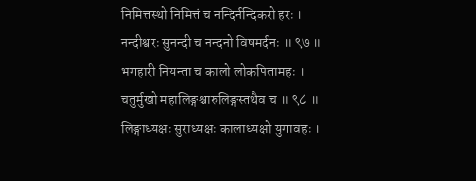निमित्तस्थो निमित्तं च नन्दिर्नन्दिकरो हरः ।
नन्दीश्वरः सुनन्दी च नन्दनो विषमर्दनः ॥ ९७ ॥
भगहारी नियन्ता च कालो लोकपितामहः ।
चतुर्मुखो महालिङ्गश्चारुलिङ्गस्तथैव च ॥ ९८ ॥
लिङ्गाध्यक्षः सुराध्यक्षः कालाध्यक्षो युगावहः ।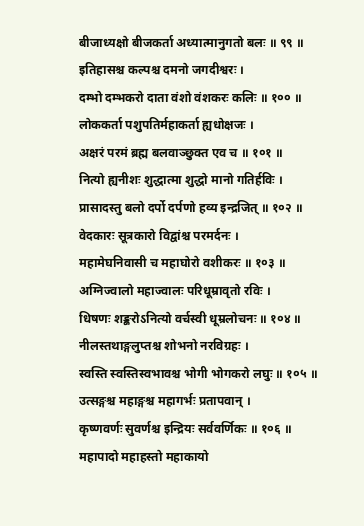बीजाध्यक्षो बीजकर्ता अध्यात्मानुगतो बलः ॥ ९९ ॥
इतिहासश्च कल्पश्च दमनो जगदीश्वरः ।
दम्भो दम्भकरो दाता वंशो वंशकरः कलिः ॥ १०० ॥
लोककर्ता पशुपतिर्महाकर्ता ह्यधोक्षजः ।
अक्षरं परमं ब्रह्म बलवाञ्छुक्त एव च ॥ १०१ ॥
नित्यो ह्यनीशः शुद्धात्मा शुद्धो मानो गतिर्हविः ।
प्रासादस्तु बलो दर्पो दर्पणो हव्य इन्द्रजित् ॥ १०२ ॥
वेदकारः सूत्रकारो विद्वांश्च परमर्दनः ।
महामेघनिवासी च महाघोरो वशीकरः ॥ १०३ ॥
अग्निज्वालो महाज्वालः परिधूम्रावृतो रविः ।
धिषणः शङ्करोऽनित्यो वर्चस्वी धूम्रलोचनः ॥ १०४ ॥
नीलस्तथाङ्गलुप्तश्च शोभनो नरविग्रहः ।
स्वस्ति स्वस्तिस्वभावश्च भोगी भोगकरो लघुः ॥ १०५ ॥
उत्सङ्गश्च महाङ्गश्च महागर्भः प्रतापवान् ।
कृष्णवर्णः सुवर्णश्च इन्द्रियः सर्ववर्णिकः ॥ १०६ ॥
महापादो महाहस्तो महाकायो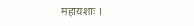महायशाः ।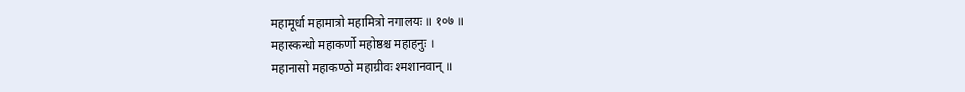महामूर्धा महामात्रो महामित्रो नगालयः ॥ १०७ ॥
महास्कन्धो महाकर्णो महोष्ठश्च महाहनुः ।
महानासो महाकण्ठो महाग्रीवः श्मशानवान् ॥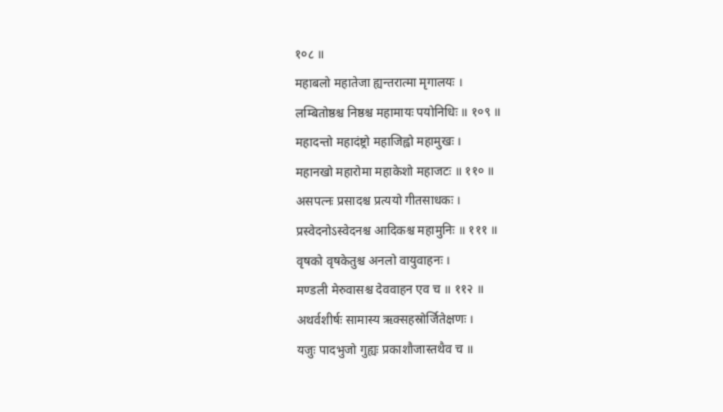१०८ ॥
महाबलो महातेजा ह्यन्तरात्मा मृगालयः ।
लम्बितोष्ठश्च निष्ठश्च महामायः पयोनिधिः ॥ १०९ ॥
महादन्तो महादंष्ट्रो महाजिह्वो महामुखः ।
महानखो महारोमा महाकेशो महाजटः ॥ ११० ॥
असपत्नः प्रसादश्च प्रत्ययो गीतसाधकः ।
प्रस्वेदनोऽस्वेदनश्च आदिकश्च महामुनिः ॥ १११ ॥
वृषको वृषकेतुश्च अनलो वायुवाहनः ।
मण्डली मेरुवासश्च देववाहन एव च ॥ ११२ ॥
अथर्वशीर्षः सामास्य ऋक्सहस्रोर्जितेक्षणः ।
यजुः पादभुजो गुह्यः प्रकाशौजास्तथैव च ॥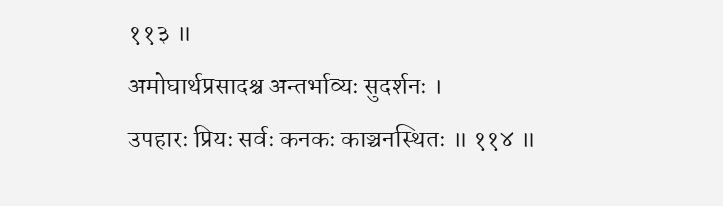११३ ॥
अमोघार्थप्रसादश्च अन्तर्भाव्यः सुदर्शनः ।
उपहारः प्रियः सर्वः कनकः काञ्चनस्थितः ॥ ११४ ॥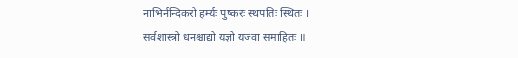नाभिर्नन्दिकरो हर्म्यः पुष्करः स्थपतिः स्थितः ।
सर्वशास्त्रो धनश्चाद्यो यज्ञो यज्वा समाहितः ॥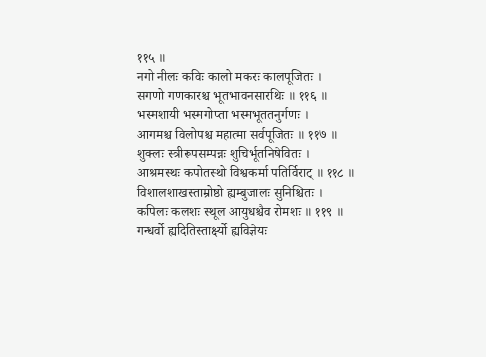११५ ॥
नगो नीलः कविः कालो मकरः कालपूजितः ।
सगणो गणकारश्च भूतभावनसारथिः ॥ ११६ ॥
भस्मशायी भस्मगोप्ता भस्मभूततनुर्गणः ।
आगमश्च विलोपश्च महात्मा सर्वपूजितः ॥ ११७ ॥
शुक्लः स्त्रीरूपसम्पन्नः शुचिर्भूतनिषेवितः ।
आश्रमस्थः कपोतस्थो विश्वकर्मा पतिर्विराट् ॥ ११८ ॥
विशालशाखस्ताम्रोष्ठो ह्यम्बुजालः सुनिश्चितः ।
कपिलः कलशः स्थूल आयुधश्चैव रोमशः ॥ ११९ ॥
गन्धर्वो ह्यदितिस्तार्क्ष्यो ह्यविज्ञेयः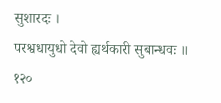सुशारदः ।
परश्वधायुधो देवो ह्यर्थकारी सुबान्धवः ॥ १२०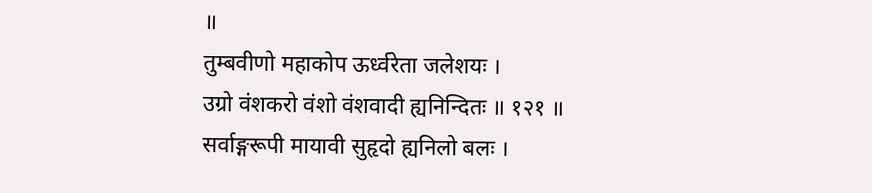॥
तुम्बवीणो महाकोप ऊर्ध्वरेता जलेशयः ।
उग्रो वंशकरो वंशो वंशवादी ह्यनिन्दितः ॥ १२१ ॥
सर्वाङ्गरूपी मायावी सुहृदो ह्यनिलो बलः ।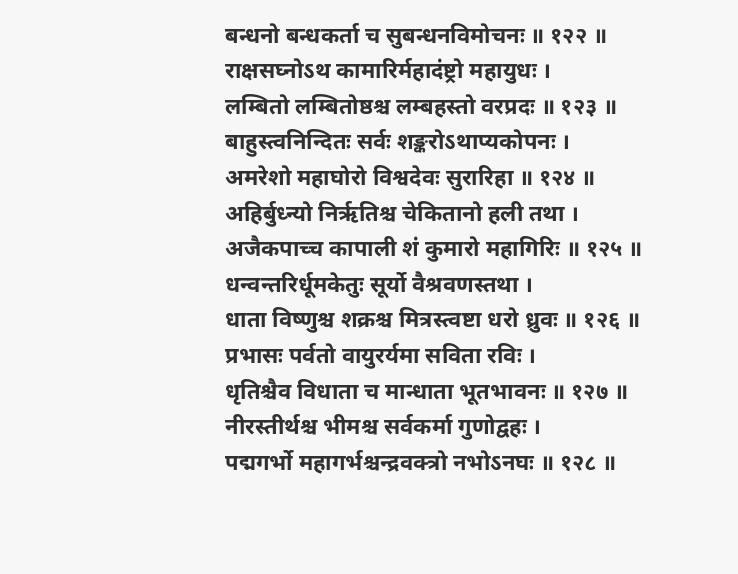बन्धनो बन्धकर्ता च सुबन्धनविमोचनः ॥ १२२ ॥
राक्षसघ्नोऽथ कामारिर्महादंष्ट्रो महायुधः ।
लम्बितो लम्बितोष्ठश्च लम्बहस्तो वरप्रदः ॥ १२३ ॥
बाहुस्त्वनिन्दितः सर्वः शङ्करोऽथाप्यकोपनः ।
अमरेशो महाघोरो विश्वदेवः सुरारिहा ॥ १२४ ॥
अहिर्बुध्न्यो निर्ऋतिश्च चेकितानो हली तथा ।
अजैकपाच्च कापाली शं कुमारो महागिरिः ॥ १२५ ॥
धन्वन्तरिर्धूमकेतुः सूर्यो वैश्रवणस्तथा ।
धाता विष्णुश्च शक्रश्च मित्रस्त्वष्टा धरो ध्रुवः ॥ १२६ ॥
प्रभासः पर्वतो वायुरर्यमा सविता रविः ।
धृतिश्चैव विधाता च मान्धाता भूतभावनः ॥ १२७ ॥
नीरस्तीर्थश्च भीमश्च सर्वकर्मा गुणोद्वहः ।
पद्मगर्भो महागर्भश्चन्द्रवक्त्रो नभोऽनघः ॥ १२८ ॥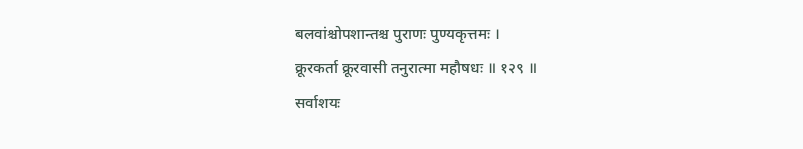बलवांश्चोपशान्तश्च पुराणः पुण्यकृत्तमः ।
क्रूरकर्ता क्रूरवासी तनुरात्मा महौषधः ॥ १२९ ॥
सर्वाशयः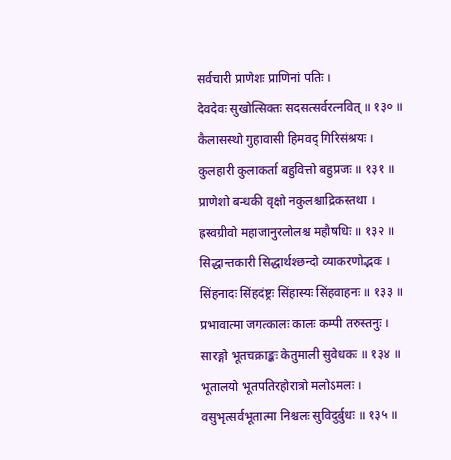सर्वचारी प्राणेशः प्राणिनां पतिः ।
देवदेवः सुखोत्सिक्तः सदसत्सर्वरत्नवित् ॥ १३० ॥
कैलासस्थो गुहावासी हिमवद् गिरिसंश्रयः ।
कुलहारी कुलाकर्ता बहुवित्तो बहुप्रजः ॥ १३१ ॥
प्राणेशो बन्धकी वृक्षो नकुलश्चाद्रिकस्तथा ।
ह्रस्वग्रीवो महाजानुरलोलश्च महौषधिः ॥ १३२ ॥
सिद्धान्तकारी सिद्धार्थश्छन्दो व्याकरणोद्भवः ।
सिंहनादः सिंहदंष्ट्रः सिंहास्यः सिंहवाहनः ॥ १३३ ॥
प्रभावात्मा जगत्कालः कालः कम्पी तरुस्तनुः ।
सारङ्गो भूतचक्राङ्कः केतुमाली सुवेधकः ॥ १३४ ॥
भूतालयो भूतपतिरहोरात्रो मलोऽमलः ।
वसुभृत्सर्वभूतात्मा निश्चलः सुविदुर्बुधः ॥ १३५ ॥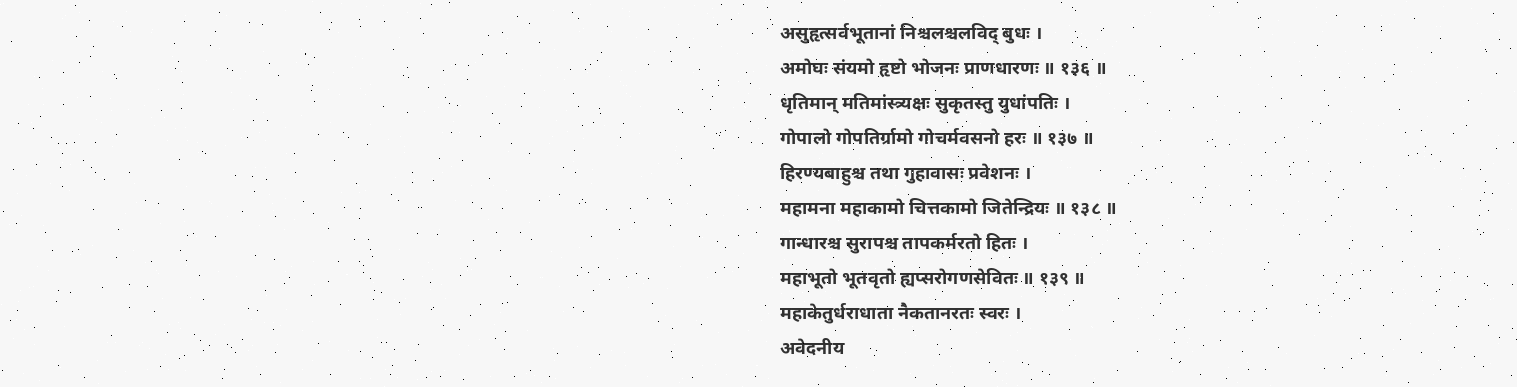असुहृत्सर्वभूतानां निश्चलश्चलविद् बुधः ।
अमोघः संयमो हृष्टो भोजनः प्राणधारणः ॥ १३६ ॥
धृतिमान् मतिमांस्त्र्यक्षः सुकृतस्तु युधांपतिः ।
गोपालो गोपतिर्ग्रामो गोचर्मवसनो हरः ॥ १३७ ॥
हिरण्यबाहुश्च तथा गुहावासः प्रवेशनः ।
महामना महाकामो चित्तकामो जितेन्द्रियः ॥ १३८ ॥
गान्धारश्च सुरापश्च तापकर्मरतो हितः ।
महाभूतो भूतवृतो ह्यप्सरोगणसेवितः ॥ १३९ ॥
महाकेतुर्धराधाता नैकतानरतः स्वरः ।
अवेदनीय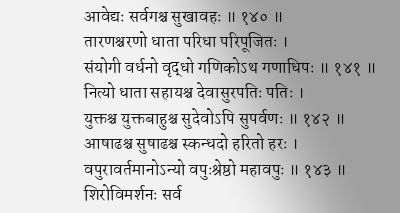आवेद्यः सर्वगश्च सुखावहः ॥ १४० ॥
तारणश्चरणो धाता परिधा परिपूजितः ।
संयोगी वर्धनो वृद्धो गणिकोऽथ गणाधिपः ॥ १४१ ॥
नित्यो धाता सहायश्च देवासुरपतिः पतिः ।
युक्तश्च युक्तबाहुश्च सुदेवोऽपि सुपर्वणः ॥ १४२ ॥
आषाढश्च सुषाढश्च स्कन्धदो हरितो हरः ।
वपुरावर्तमानोऽन्यो वपुःश्रेष्ठो महावपुः ॥ १४३ ॥
शिरोविमर्शनः सर्व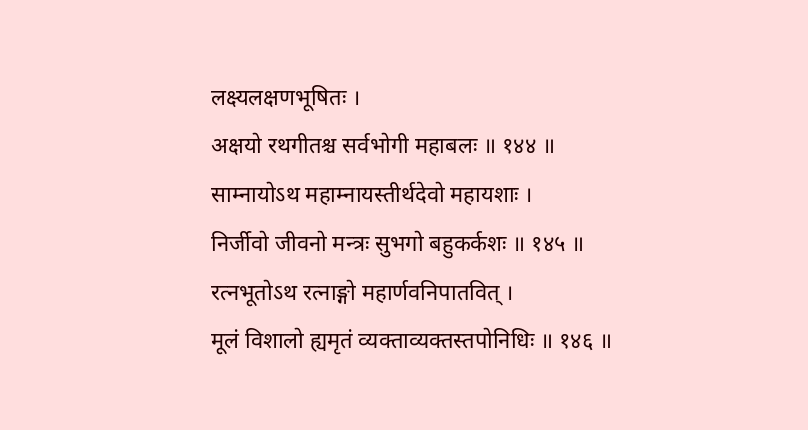लक्ष्यलक्षणभूषितः ।
अक्षयो रथगीतश्च सर्वभोगी महाबलः ॥ १४४ ॥
साम्नायोऽथ महाम्नायस्तीर्थदेवो महायशाः ।
निर्जीवो जीवनो मन्त्रः सुभगो बहुकर्कशः ॥ १४५ ॥
रत्नभूतोऽथ रत्नाङ्गो महार्णवनिपातवित् ।
मूलं विशालो ह्यमृतं व्यक्ताव्यक्तस्तपोनिधिः ॥ १४६ ॥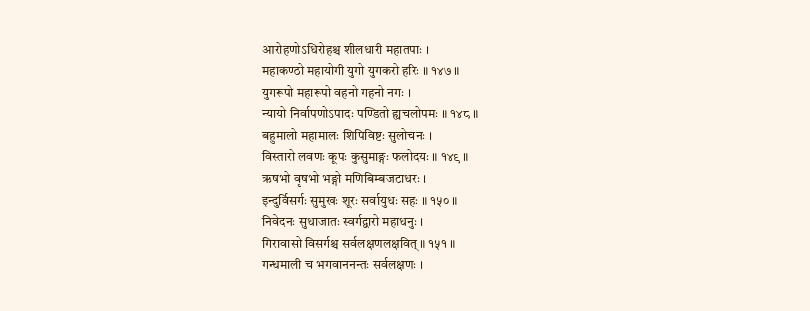आरोहणोऽधिरोहश्च शीलधारी महातपाः ।
महाकण्ठो महायोगी युगो युगकरो हरिः ॥ १४७ ॥
युगरूपो महारूपो वहनो गहनो नगः ।
न्यायो निर्वापणोऽपादः पण्डितो ह्यचलोपमः ॥ १४८ ॥
बहुमालो महामालः शिपिविष्टः सुलोचनः ।
विस्तारो लवणः कूपः कुसुमाङ्गः फलोदयः ॥ १४९ ॥
ऋषभो वृषभो भङ्गो मणिबिम्बजटाधरः ।
इन्दुर्विसर्गः सुमुखः शूरः सर्वायुधः सहः ॥ १५० ॥
निवेदनः सुधाजातः स्वर्गद्वारो महाधनुः ।
गिरावासो विसर्गश्च सर्वलक्षणलक्षवित् ॥ १५१ ॥
गन्धमाली च भगवाननन्तः सर्वलक्षणः ।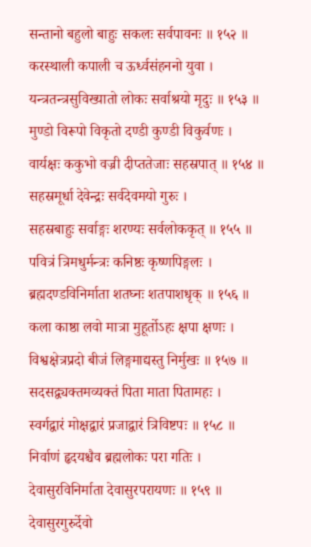सन्तानो बहुलो बाहुः सकलः सर्वपावनः ॥ १५२ ॥
करस्थाली कपाली च ऊर्ध्वसंहननो युवा ।
यन्त्रतन्त्रसुविख्यातो लोकः सर्वाश्रयो मृदुः ॥ १५३ ॥
मुण्डो विरूपो विकृतो दण्डी कुण्डी विकुर्वणः ।
वार्यक्षः ककुभो वज्री दीप्ततेजाः सहस्रपात् ॥ १५४ ॥
सहस्रमूर्धा देवेन्द्रः सर्वदेवमयो गुरुः ।
सहस्रबाहुः सर्वाङ्गः शरण्यः सर्वलोककृत् ॥ १५५ ॥
पवित्रं त्रिमधुर्मन्त्रः कनिष्ठः कृष्णपिङ्गलः ।
ब्रह्मदण्डविनिर्माता शतघ्नः शतपाशधृक् ॥ १५६ ॥
कला काष्ठा लवो मात्रा मुहूर्तोऽहः क्षपा क्षणः ।
विश्वक्षेत्रप्रदो बीजं लिङ्गमाद्यस्तु निर्मुखः ॥ १५७ ॥
सदसद्व्यक्तमव्यक्तं पिता माता पितामहः ।
स्वर्गद्वारं मोक्षद्वारं प्रजाद्वारं त्रिविष्टपः ॥ १५८ ॥
निर्वाणं हृदयश्चैव ब्रह्मलोकः परा गतिः ।
देवासुरविनिर्माता देवासुरपरायणः ॥ १५९ ॥
देवासुरगुरुर्देवो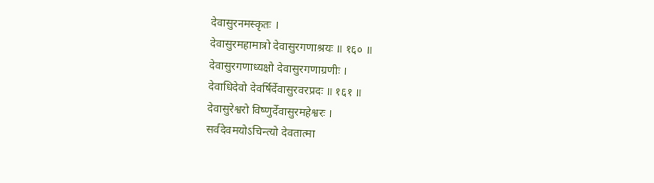देवासुरनमस्कृतः ।
देवासुरमहामात्रो देवासुरगणाश्रयः ॥ १६० ॥
देवासुरगणाध्यक्षो देवासुरगणाग्रणीः ।
देवाधिदेवो देवर्षिर्देवासुरवरप्रदः ॥ १६१ ॥
देवासुरेश्वरो विष्णुर्देवासुरमहेश्वरः ।
सर्वदेवमयोऽचिन्त्यो देवतात्मा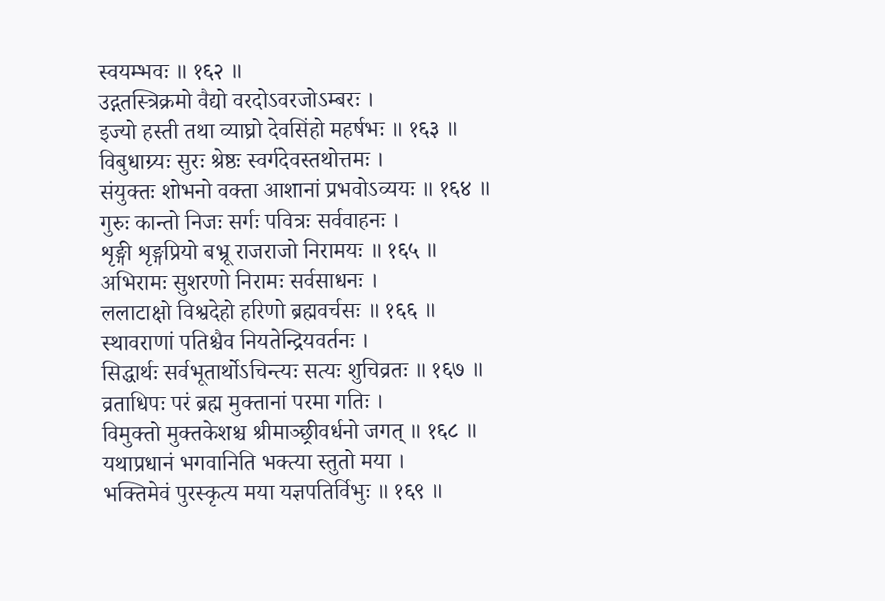स्वयम्भवः ॥ १६२ ॥
उद्गतस्त्रिक्रमो वैद्यो वरदोऽवरजोऽम्बरः ।
इज्यो हस्ती तथा व्याघ्रो देवसिंहो महर्षभः ॥ १६३ ॥
विबुधाग्र्यः सुरः श्रेष्ठः स्वर्गदेवस्तथोत्तमः ।
संयुक्तः शोभनो वक्ता आशानां प्रभवोऽव्ययः ॥ १६४ ॥
गुरुः कान्तो निजः सर्गः पवित्रः सर्ववाहनः ।
शृङ्गी शृङ्गप्रियो बभ्रू राजराजो निरामयः ॥ १६५ ॥
अभिरामः सुशरणो निरामः सर्वसाधनः ।
ललाटाक्षो विश्वदेहो हरिणो ब्रह्मवर्चसः ॥ १६६ ॥
स्थावराणां पतिश्चैव नियतेन्द्रियवर्तनः ।
सिद्धार्थः सर्वभूतार्थोऽचिन्त्यः सत्यः शुचिव्रतः ॥ १६७ ॥
व्रताधिपः परं ब्रह्म मुक्तानां परमा गतिः ।
विमुक्तो मुक्तकेशश्च श्रीमाञ्छ्रीवर्धनो जगत् ॥ १६८ ॥
यथाप्रधानं भगवानिति भक्त्या स्तुतो मया ।
भक्तिमेवं पुरस्कृत्य मया यज्ञपतिर्विभुः ॥ १६९ ॥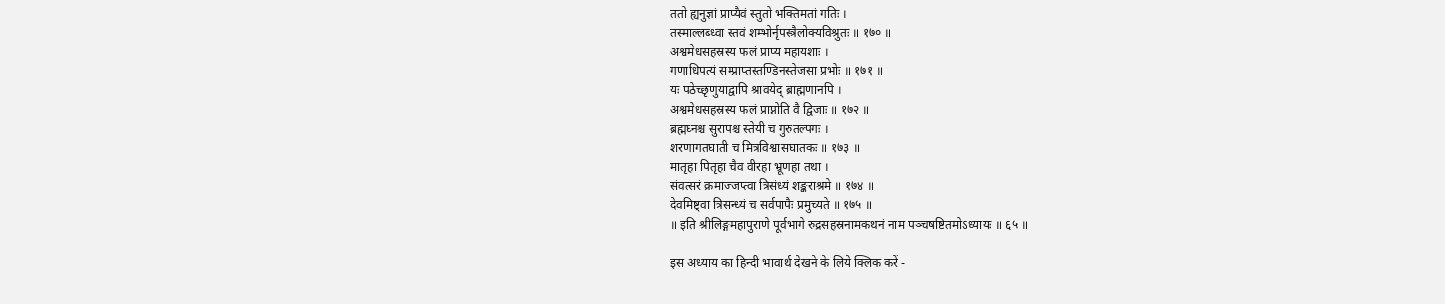ततो ह्यनुज्ञां प्राप्यैवं स्तुतो भक्तिमतां गतिः ।
तस्माल्लब्ध्वा स्तवं शम्भोर्नृपस्त्रैलोक्यविश्रुतः ॥ १७० ॥
अश्वमेधसहस्रस्य फलं प्राप्य महायशाः ।
गणाधिपत्यं सम्प्राप्तस्तण्डिनस्तेजसा प्रभोः ॥ १७१ ॥
यः पठेच्छृणुयाद्वापि श्रावयेद् ब्राह्मणानपि ।
अश्वमेधसहस्रस्य फलं प्राप्नोति वै द्विजाः ॥ १७२ ॥
ब्रह्मघ्नश्च सुरापश्च स्तेयी च गुरुतल्पगः ।
शरणागतघाती च मित्रविश्वासघातकः ॥ १७३ ॥
मातृहा पितृहा चैव वीरहा भ्रूणहा तथा ।
संवत्सरं क्रमाज्जप्त्वा त्रिसंध्यं शङ्कराश्रमे ॥ १७४ ॥
देवमिष्ट्वा त्रिसन्ध्यं च सर्वपापैः प्रमुच्यते ॥ १७५ ॥
॥ इति श्रीलिङ्गमहापुराणे पूर्वभागे रुद्रसहस्रनामकथनं नाम पञ्चषष्टितमोऽध्यायः ॥ ६५ ॥

इस अध्याय का हिन्दी भावार्थ देखने के लिये क्लिक करें -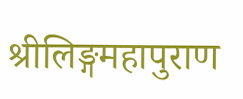श्रीलिङ्गमहापुराण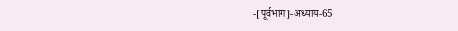-[पूर्वभाग]-अध्याय-65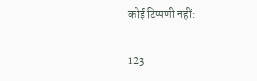कोई टिप्पणी नहीं:

123